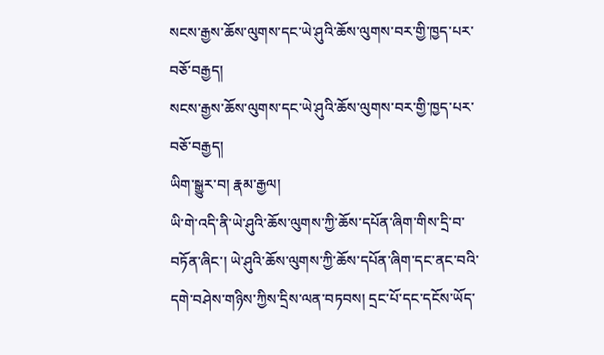སངས་རྒྱས་ཆོས་ལུགས་དང་ཡེ་ཤུའི་ཆོས་ལུགས་བར་གྱི་ཁྱད་པར་བཅོ་བརྒྱད།
སངས་རྒྱས་ཆོས་ལུགས་དང་ཡེ་ཤུའི་ཆོས་ལུགས་བར་གྱི་ཁྱད་པར་བཅོ་བརྒྱད།
ཡིག་སྒྱུར་བ། རྣམ་རྒྱལ།
ཡི་གེ་འདི་ནི་ཡེ་ཤུའི་ཆོས་ལུགས་ཀྱི་ཆོས་དཔོན་ཞིག་གིས་དྲི་བ་བཏོན་ཞིང་། ཡེ་ཤུའི་ཆོས་ལུགས་ཀྱི་ཆོས་དཔོན་ཞིག་དང་ནང་བའི་དགེ་བཤེས་གཉིས་ཀྱིས་དྲིས་ལན་བཏབས། དྲང་པོ་དང་དངོས་ཡོད་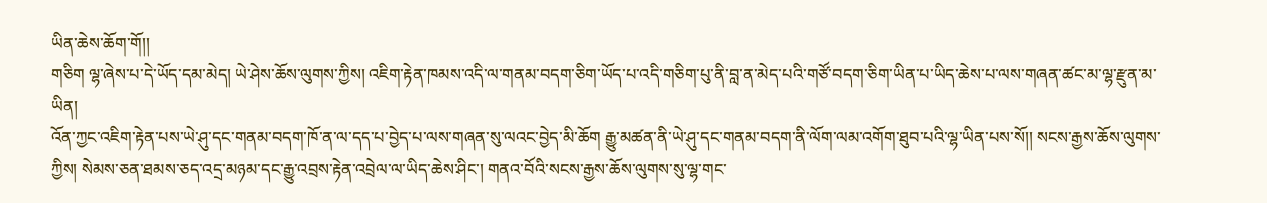ཡིན་ཆེས་ཆོག་གོ།།
གཅིག ལྷ་ཞེས་པ་དེ་ཡོད་དམ་མེད། ཡེ་ཤེས་ཆོས་ལུགས་ཀྱིས། འཇིག་རྟེན་ཁམས་འདི་ལ་གནམ་བདག་ཅིག་ཡོད་པ་འདི་གཅིག་པུ་ནི་བླ་ན་མེད་པའི་གཙོ་བདག་ཅིག་ཡིན་པ་ཡིད་ཆེས་པ་ལས་གཞན་ཚང་མ་ལྷ་རྫུན་མ་ཡིན།
འོན་ཀྱང་འཇིག་རྟེན་པས་ཡེ་ཤུ་དང་གནམ་བདག་ཁོ་ན་ལ་དད་པ་བྱེད་པ་ལས་གཞན་སུ་ལའང་བྱེད་མི་ཆོག རྒྱུ་མཚན་ནི་ཡེ་ཤུ་དང་གནམ་བདག་ནི་ལོག་ལམ་འགོག་ཐུབ་པའི་ལྷ་ཡིན་པས་སོ།། སངས་རྒྱས་ཆོས་ལུགས་ཀྱིས། སེམས་ཅན་ཐམས་ཅད་འདྲ་མཉམ་དང་རྒྱུ་འབྲས་རྟེན་འབྲེལ་ལ་ཡིད་ཆེས་ཤིང་། གནའ་བོའི་སངས་རྒྱས་ཆོས་ལུགས་སུ་ལྷ་གང་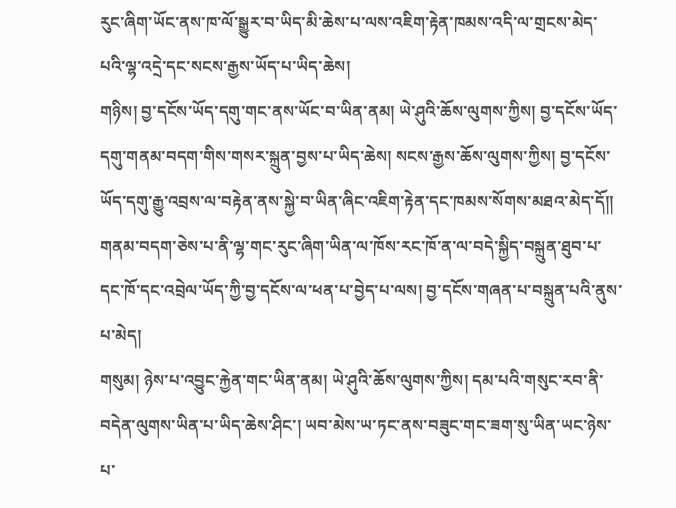རུང་ཞིག་ཡོང་ནས་ཁ་ལོ་སྒྱུར་བ་ཡིད་མི་ཆེས་པ་ལས་འཇིག་རྟེན་ཁམས་འདི་ལ་གྲངས་མེད་པའི་ལྷ་འདྲེ་དང་སངས་རྒྱས་ཡོད་པ་ཡིད་ཆེས།
གཉིས། བྱ་དངོས་ཡོད་དགུ་གང་ནས་ཡོང་བ་ཡིན་ནམ། ཡེ་ཤུའི་ཆོས་ལུགས་ཀྱིས། བྱ་དངོས་ཡོད་དགུ་གནམ་བདག་གིས་གསར་སྐྲུན་བྱས་པ་ཡིད་ཆེས། སངས་རྒྱས་ཆོས་ལུགས་ཀྱིས། བྱ་དངོས་ཡོད་དགུ་རྒྱུ་འབྲས་ལ་བརྟེན་ནས་སྐྱེ་བ་ཡིན་ཞིང་འཇིག་རྟེན་དང་ཁམས་སོགས་མཐའ་མེད་དོ།། གནམ་བདག་ཅེས་པ་ནི་ལྷ་གང་རུང་ཞིག་ཡིན་ལ་ཁོས་རང་ཁོ་ན་ལ་བདེ་སྐྱིད་བསྐྲུན་ཐུབ་པ་དང་ཁོ་དང་འབྲེལ་ཡོད་ཀྱི་བྱ་དངོས་ལ་ཕན་པ་བྱེད་པ་ལས། བྱ་དངོས་གཞན་པ་བསྐྲུན་པའི་ནུས་པ་མེད།
གསུམ། ཉེས་པ་འབྱུང་རྐྱེན་གང་ཡིན་ནམ། ཡེ་ཤུའི་ཆོས་ལུགས་ཀྱིས། དམ་པའི་གསུང་རབ་ནི་བདེན་ལུགས་ཡིན་པ་ཡིད་ཆེས་ཤིང་། ཡབ་མེས་ཡ་ཏང་ནས་བཟུང་གང་ཟག་སུ་ཡིན་ཡང་ཉེས་པ་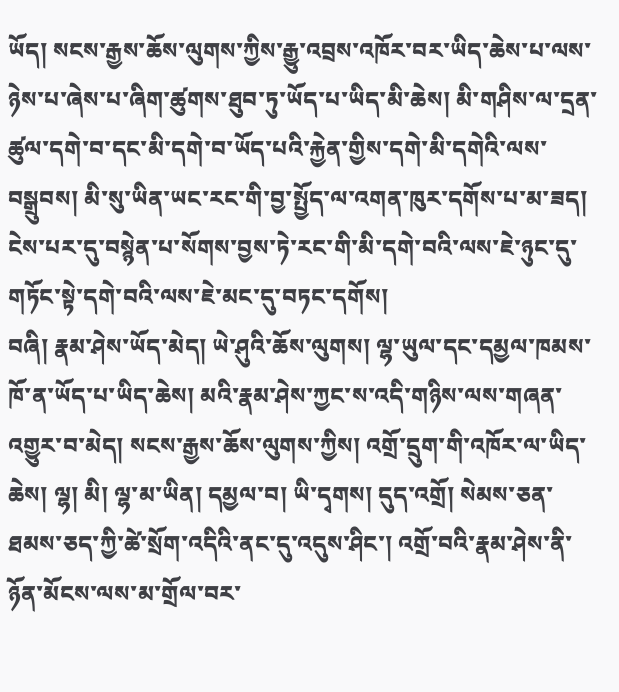ཡོད། སངས་རྒྱས་ཆོས་ལུགས་ཀྱིས་རྒྱུ་འབྲས་འཁོར་བར་ཡིད་ཆེས་པ་ལས་ཉེས་པ་ཞེས་པ་ཞིག་ཚུགས་ཐུབ་ཏུ་ཡོད་པ་ཡིད་མི་ཆེས། མི་གཤིས་ལ་དྲན་ཚུལ་དགེ་བ་དང་མི་དགེ་བ་ཡོད་པའི་རྐྱེན་གྱིས་དགེ་མི་དགེའི་ལས་བསྒྲུབས། མི་སུ་ཡིན་ཡང་རང་གི་བྱ་སྤྱོད་ལ་འགན་ཁུར་དགོས་པ་མ་ཟད། ངེས་པར་དུ་བསྙེན་པ་སོགས་བྱས་ཏེ་རང་གི་མི་དགེ་བའི་ལས་ཇེ་ཉུང་དུ་གཏོང་སྟེ་དགེ་བའི་ལས་ཇེ་མང་དུ་བཏང་དགོས།
བཞི། རྣམ་ཤེས་ཡོད་མེད། ཡེ་ཤུའི་ཆོས་ལུགས། ལྷ་ཡུལ་དང་དམྱལ་ཁམས་ཁོ་ན་ཡོད་པ་ཡིད་ཆེས། མའི་རྣམ་ཤེས་ཀྱང་ས་འདི་གཉིས་ལས་གཞན་འགྱུར་བ་མེད། སངས་རྒྱས་ཆོས་ལུགས་ཀྱིས། འགྲོ་དྲུག་གི་འཁོར་ལ་ཡིད་ཆེས། ལྷ། མི། ལྷ་མ་ཡིན། དམྱལ་བ། ཡི་དྭགས། དུད་འགྲོ། སེམས་ཅན་ཐམས་ཅད་ཀྱི་ཚེ་སྲོག་འདིའི་ནང་དུ་འདུས་ཤིང་། འགྲོ་བའི་རྣམ་ཤེས་ནི་ཉོན་མོངས་ལས་མ་གྲོལ་བར་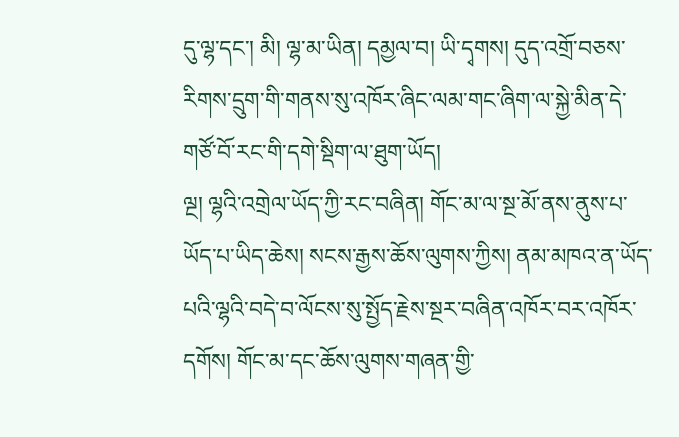དུ་ལྷ་དང་། མི། ལྷ་མ་ཡིན། དམྱལ་བ། ཡི་དྭགས། དུད་འགྲོ་བཅས་རིགས་དྲུག་གི་གནས་སུ་འཁོར་ཞིང་ལམ་གང་ཞིག་ལ་སྐྱེ་མིན་དེ་གཙོ་བོ་རང་གི་དགེ་སྡིག་ལ་ཐུག་ཡོད།
ལྔ། ལྷའི་འགྲེལ་ཡོད་ཀྱི་རང་བཞིན། གོང་མ་ལ་སྔ་མོ་ནས་ནུས་པ་ཡོད་པ་ཡིད་ཆེས། སངས་རྒྱས་ཆོས་ལུགས་ཀྱིས། ནམ་མཁའ་ན་ཡོད་པའི་ལྷའི་བདེ་བ་ལོངས་སུ་སྤྱོད་རྗེས་སྔར་བཞིན་འཁོར་བར་འཁོར་དགོས། གོང་མ་དང་ཆོས་ལུགས་གཞན་གྱི་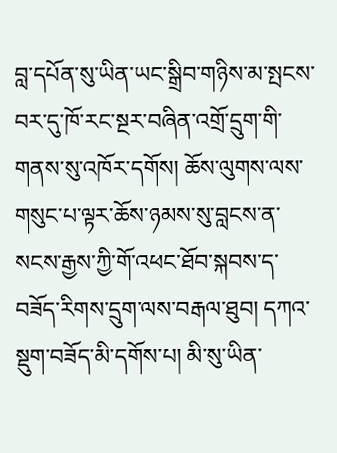བླ་དཔོན་སུ་ཡིན་ཡང་སྒྲིབ་གཉིས་མ་སྤངས་བར་དུ་ཁོ་རང་སྔར་བཞིན་འགྲོ་དྲུག་གི་གནས་སུ་འཁོར་དགོས། ཆོས་ལུགས་ལས་གསུང་པ་ལྟར་ཆོས་ཉམས་སུ་བླངས་ན་སངས་རྒྱས་ཀྱི་གོ་འཕང་ཐོབ་སྐབས་ད་བཟོད་རིགས་དྲུག་ལས་བརྒལ་ཐུབ། དཀའ་སྡུག་བཟོད་མི་དགོས་པ། མི་སུ་ཡིན་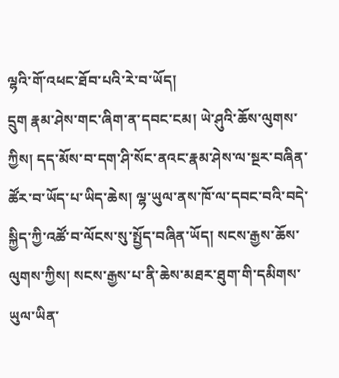ལྷའི་གོ་འཕང་ཐོབ་པའི་རེ་བ་ཡོད།
དྲུག རྣམ་ཤེས་གང་ཞིག་ན་དབང་ངམ། ཡེ་ཤུའི་ཆོས་ལུགས་ཀྱིས། དད་མོས་བ་དག་ཤི་སོང་ནའང་རྣམ་ཤེས་ལ་སྔར་བཞིན་ཚོར་བ་ཡོད་པ་ཡིད་ཆེས། ལྷ་ཡུལ་ནས་ཁོ་ལ་དབང་བའི་བདེ་སྐྱིད་ཀྱི་འཚོ་བ་ལོངས་སུ་སྤྱོད་བཞིན་ཡོད། སངས་རྒྱས་ཆོས་ལུགས་ཀྱིས། སངས་རྒྱས་པ་ནི་ཆེས་མཐར་ཐུག་གི་དམིགས་ཡུལ་ཡིན་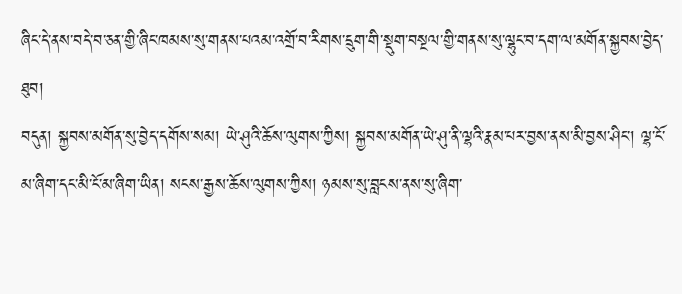ཞིང་དེ་ནས་བདེ་བ་ཅན་གྱི་ཞིང་ཁམས་སུ་གནས་པའམ་འགྲོ་བ་རིགས་དྲུག་གི་སྡུག་བསྔལ་གྱི་གནས་སུ་ལྷུང་བ་དག་ལ་མགོན་སྐྱབས་བྱེད་ཐུབ།
བདུན། སྐྱབས་མགོན་སུ་བྱེད་དགོས་སམ། ཡེ་ཤུའི་ཆོས་ལུགས་ཀྱིས། སྐྱབས་མགོན་ཡེ་ཤུ་ནི་ལྷའི་རྣམ་པར་བྱས་ནས་མི་བྱས་ཤིང་། ལྷ་ངོ་མ་ཞིག་དང་མི་ངོ་མ་ཞིག་ཡིན། སངས་རྒྱས་ཆོས་ལུགས་ཀྱིས། ཉམས་སུ་བླངས་ནས་སུ་ཞིག་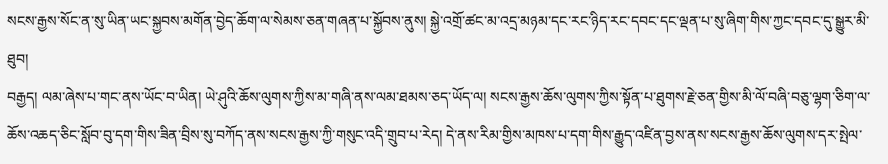སངས་རྒྱས་སོང་ན་སུ་ཡིན་ཡང་སྐྱབས་མགོན་བྱེད་ཆོག་ལ་སེམས་ཅན་གཞན་པ་སྐྱོབས་ནུས། སྐྱེ་འགྲོ་ཚང་མ་འདྲ་མཉམ་དང་རང་ཉིད་རང་དབང་དང་ལྡན་པ་སུ་ཞིག་གིས་ཀྱང་དབང་དུ་སྒྱུར་མི་ཐུབ།
བརྒྱད། ལམ་ཞེས་པ་གང་ནས་ཡོང་བ་ཡིན། ཡེ་ཤུའི་ཆོས་ལུགས་ཀྱིས་མ་གཞི་ནས་ལམ་ཐམས་ཅད་ཡོད་ལ། སངས་རྒྱས་ཆོས་ལུགས་ཀྱིས་སྟོན་པ་ཐུགས་རྗེ་ཅན་གྱིས་མི་ལོ་བཞི་བཅུ་ལྷག་ཅིག་ལ་ཆོས་འཆད་ཅིང་སློབ་བུ་དག་གིས་ཟིན་བྲིས་སུ་བཀོད་ནས་སངས་རྒྱས་ཀྱི་གསུང་འདི་གྲུབ་པ་རེད། དེ་ནས་རིམ་གྱིས་མཁས་པ་དག་གིས་རྒྱུད་འཛིན་བྱས་ནས་སངས་རྒྱས་ཆོས་ལུགས་དར་སྤེལ་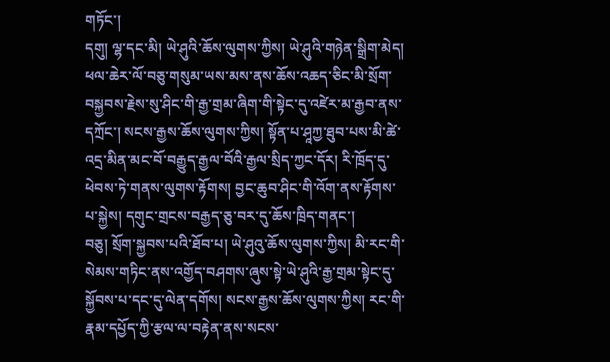གཏོང་།
དགུ། ལྷ་དང་མི། ཡེ་ཤུའི་ཆོས་ལུགས་ཀྱིས། ཡེ་ཤུའི་གཉེན་སྒྲིག་མེད། ཕལ་ཆེར་ལོ་བཅུ་གསུམ་ཡས་མས་ནས་ཆོས་འཆད་ཅིང་མི་སྲོག་བསྐྱབས་རྗེས་སུ་ཤིང་གི་རྒྱ་གྲམ་ཞིག་གི་སྟེང་དུ་འཛེར་མ་རྒྱབ་ནས་དཀྲོང་། སངས་རྒྱས་ཆོས་ལུགས་ཀྱིས། སྟོན་པ་ཤཱཀྱ་ཐུབ་པས་མི་ཚེ་འདྲ་མིན་མང་བོ་བརྒྱུད་རྒྱལ་བོའི་རྒྱལ་སྲིད་ཀྱང་དོར། རི་ཁྲོད་དུ་ཕེབས་ཏེ་གནས་ལུགས་རྟོགས། བྱང་ཆུབ་ཤིང་གི་འོག་ནས་རྟོགས་པ་སྐྱེས། དགུང་གྲངས་བརྒྱད་ཅུ་བར་དུ་ཆོས་ཁྲིད་གནང་།
བཅུ། སྲོག་སྐྱབས་པའི་ཐོབ་པ། ཡེ་ཤུའུ་ཆོས་ལུགས་ཀྱིས། མི་རང་གི་སེམས་གཏིང་ནས་འགྱོད་བཤགས་ཞུས་སྟེ་ཡེ་ཤུའི་རྒྱ་གྲམ་སྟེང་དུ་སྐྱོབས་པ་དང་དུ་ལེན་དགོས། སངས་རྒྱས་ཆོས་ལུགས་ཀྱིས། རང་གི་རྣམ་དཔྱོད་ཀྱི་རྩལ་ལ་བརྟེན་ནས་སངས་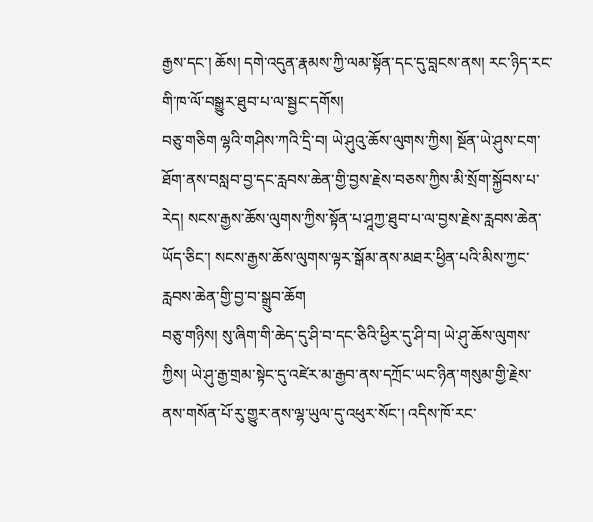རྒྱས་དང་། ཆོས། དགེ་འདུན་རྣམས་ཀྱི་ལམ་སྟོན་དང་དུ་བླངས་ནས། རང་ཉིད་རང་གི་ཁ་ལོ་བསྒྱུར་ཐུབ་པ་ལ་སྦྱང་དགོས།
བཅུ་གཅིག ལྷའི་གཤིས་ཀའི་དྲི་བ། ཡེ་ཤུའུ་ཆོས་ལུགས་ཀྱིས། སྔོན་ཡེ་ཤུས་ངག་ཐོག་ནས་བསླབ་བྱ་དང་རླབས་ཆེན་གྱི་བྱས་རྗེས་བཅས་ཀྱིས་མི་སྲོག་སྐྱོབས་པ་རེད། སངས་རྒྱས་ཆོས་ལུགས་ཀྱིས་སྟོན་པ་ཤཱཀྱ་ཐུབ་པ་ལ་བྱས་རྗེས་རླབས་ཆེན་ཡོད་ཅིང་། སངས་རྒྱས་ཆོས་ལུགས་ལྟར་སྒོམ་ནས་མཐར་ཕྱིན་པའི་མིས་ཀྱང་རླབས་ཆེན་གྱི་བྱ་བ་སྒྲུབ་ཆོག
བཅུ་གཉིས། སུ་ཞིག་གི་ཆེད་དུ་ཤི་བ་དང་ཅིའི་ཕྱིར་དུ་ཤི་བ། ཡེ་ཤུ་ཆོས་ལུགས་ཀྱིས། ཡེ་ཤུ་རྒྱ་གྲམ་སྟེང་དུ་འཛེར་མ་རྒྱབ་ནས་དཀྲོང་ཡང་ཉིན་གསུམ་གྱི་རྗེས་ནས་གསོན་པོ་རུ་གྱུར་ནས་ལྷ་ཡུལ་དུ་འཕུར་སོང་། འདིས་ཁོ་རང་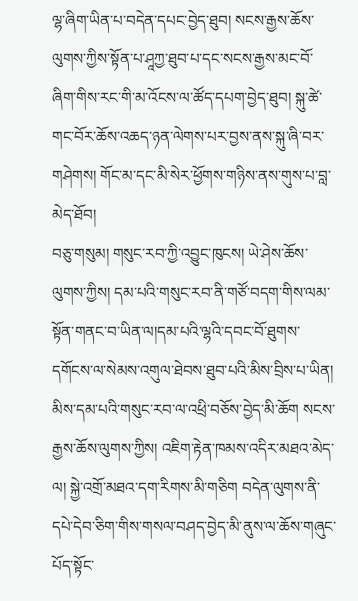ལྷ་ཞིག་ཡིན་པ་བདེན་དཔང་བྱེད་ཐུབ། སངས་རྒྱས་ཆོས་ལུགས་ཀྱིས་སྟོན་པ་ཤཱཀྱ་ཐུབ་པ་དང་སངས་རྒྱས་མང་བོ་ཞིག་གིས་རང་གི་མ་འོངས་ལ་ཚོད་དཔག་བྱེད་ཐུབ། སྐུ་ཚེ་གང་བོར་ཆོས་འཆད་ཉན་ལེགས་པར་བྱས་ནས་སྐུ་ཞི་བར་གཤེགས། གོང་མ་དང་མི་སེར་ཕྱོགས་གཉིས་ནས་གུས་པ་བླ་མེད་ཐོབ།
བཅུ་གསུམ། གསུང་རབ་ཀྱི་འབྱུང་ཁུངས། ཡེ་ཤེས་ཆོས་ལུགས་ཀྱིས། དམ་པའི་གསུང་རབ་ནི་གཙོ་བདག་གིས་ལམ་སྟོན་གནང་བ་ཡིན་ལ།དམ་པའི་ལྷའི་དབང་བོ་ཐུགས་དགོངས་ལ་སེམས་འགུལ་ཐེབས་ཐུབ་པའི་མིས་བྲིས་པ་ཡིན། མིས་དམ་པའི་གསུང་རབ་ལ་འཕྲི་བཅོས་བྱེད་མི་ཆོག སངས་རྒྱས་ཆོས་ལུགས་ཀྱིས། འཇིག་རྟེན་ཁམས་འདིར་མཐའ་མེད་ལ། སྐྱེ་འགྲོ་མཐའ་དག་རིགས་མི་གཅིག བདེན་ལུགས་ནི་དཔེ་དེབ་ཅིག་གིས་གསལ་བཤད་བྱེད་མི་ནུས་ལ་ཆོས་གཞུང་པོད་སྟོང་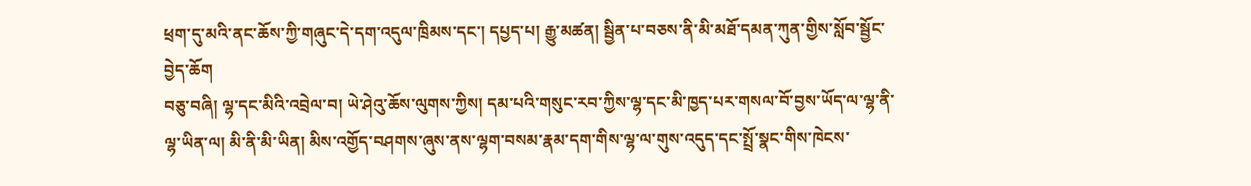ཕྲག་དུ་མའི་ནང་ཆོས་ཀྱི་གཞུང་དེ་དག་འདུལ་ཁྲིམས་དང་། དཔྱད་པ། རྒྱུ་མཚན། སྦྱིན་པ་བཅས་ནི་མི་མཐོ་དམན་ཀུན་གྱིས་སློབ་སྦྱོང་བྱེད་ཆོག
བཅུ་བཞི། ལྷ་དང་མིའི་འབྲེལ་བ། ཡེ་ཤེའུ་ཆོས་ལུགས་ཀྱིས། དམ་པའི་གསུང་རབ་ཀྱིས་ལྷ་དང་མི་ཁྱད་པར་གསལ་བོ་བྱས་ཡོད་ལ་ལྷ་ནི་ལྷ་ཡིན་ལ། མི་ནི་མི་ཡིན། མིས་འགྱོད་བཤགས་ཞུས་ནས་ལྷག་བསམ་རྣམ་དག་གིས་ལྷ་ལ་གུས་འདུད་དང་སྤྲོ་སྣང་གིས་ཁེངས་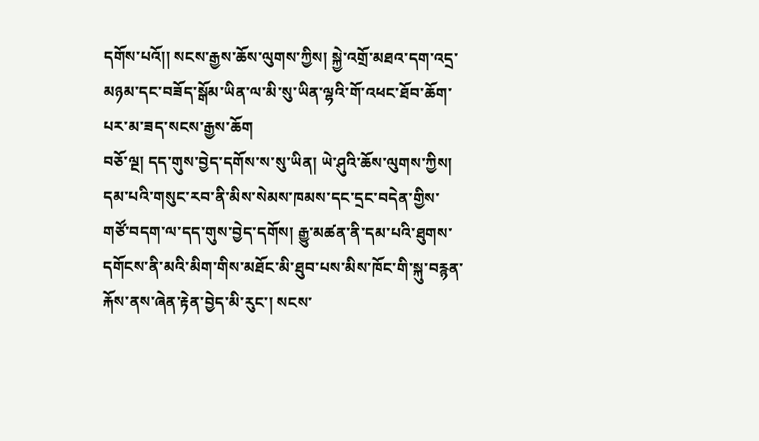དགོས་པའོ།། སངས་རྒྱས་ཆོས་ལུགས་ཀྱིས། སྐྱེ་འགྲོ་མཐའ་དག་འདྲ་མཉམ་དང་བཟོད་སྒོམ་ཡིན་ལ་མི་སུ་ཡིན་ལྷའི་གོ་འཕང་ཐོབ་ཆོག་པར་མ་ཟད་སངས་རྒྱས་ཆོག
བཅོ་ལྔ། དད་གུས་བྱེད་དགོས་ས་སུ་ཡིན། ཡེ་ཤུའི་ཆོས་ལུགས་ཀྱིས། དམ་པའི་གསུང་རབ་ནི་མིས་སེམས་ཁམས་དང་དྲང་བདེན་གྱིས་གཙོ་བདག་ལ་དད་གུས་བྱེད་དགོས། རྒྱུ་མཚན་ནི་དམ་པའི་ཐུགས་དགོངས་ནི་མའི་མིག་གིས་མཐོང་མི་ཐུབ་པས་མིས་ཁོང་གི་སྐུ་བརྙན་རྐོས་ནས་ཞེན་རྟེན་བྱེད་མི་རུང་། སངས་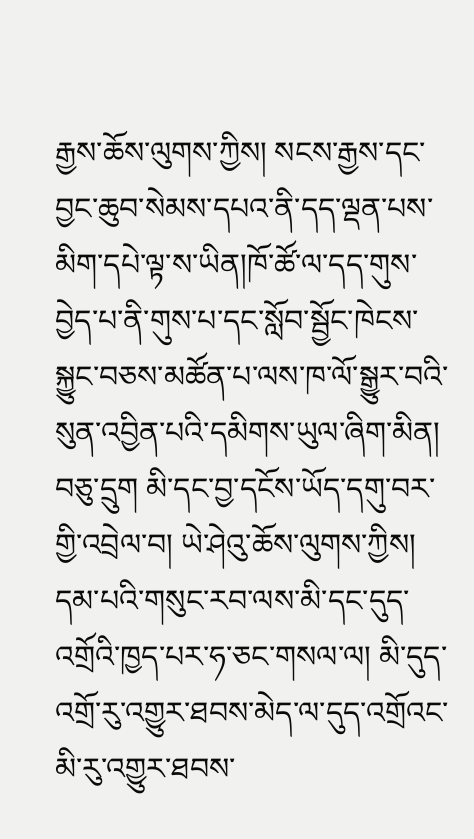རྒྱས་ཆོས་ལུགས་ཀྱིས། སངས་རྒྱས་དང་བྱང་ཆུབ་སེམས་དཔའ་ནི་དད་ལྡན་པས་མིག་དཔེ་ལྟ་ས་ཡིན།ཁོ་ཚོ་ལ་དད་གུས་བྱེད་པ་ནི་གུས་པ་དང་སློབ་སྦྱོང་ཁེངས་སྐྱུང་བཅས་མཚོན་པ་ལས་ཁ་ལོ་སྒྱུར་བའི་སུན་འབྱིན་པའི་དམིགས་ཡུལ་ཞིག་མིན།
བཅུ་དྲུག མི་དང་བྱ་དངོས་ཡོད་དགུ་བར་གྱི་འབྲེལ་བ། ཡེ་ཤེའུ་ཆོས་ལུགས་ཀྱིས། དམ་པའི་གསུང་རབ་ལས་མི་དང་དུད་འགྲོའི་ཁྱད་པར་ཧ་ཅང་གསལ་ལ། མི་དུད་འགྲོ་རུ་འགྱུར་ཐབས་མེད་ལ་དུད་འགྲོའང་མི་རུ་འགྱུར་ཐབས་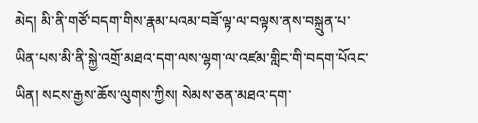མེད། མི་ནི་གཙོ་བདག་གིས་རྣམ་པའམ་བཟོ་ལྟ་ལ་བལྟས་ནས་བསྐྲུན་པ་ཡིན་པས་མི་ནི་སྐྱེ་འགྲོ་མཐའ་དག་ལས་ལྷག་ལ་འཛམ་གླིང་གི་བདག་པོའང་ཡིན། སངས་རྒྱས་ཆོས་ལུགས་ཀྱིས། སེམས་ཅན་མཐའ་དག་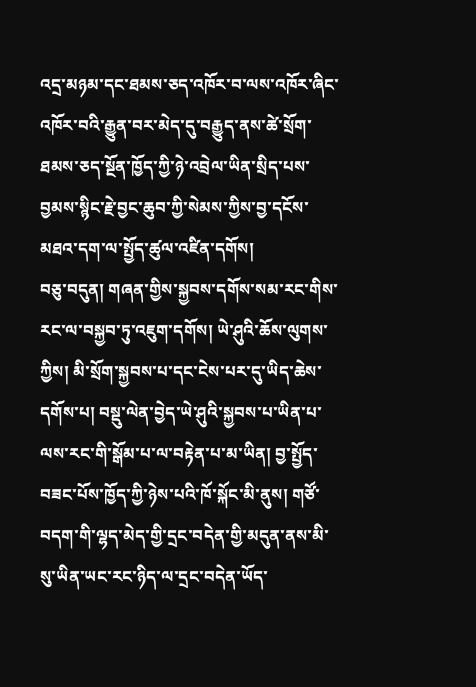འདྲ་མཉམ་དང་ཐམས་ཅད་འཁོར་བ་ལས་འཁོར་ཞིང་འཁོར་བའི་རྒྱུན་བར་མེད་དུ་བརྒྱུད་ནས་ཚེ་སྲོག་ཐམས་ཅད་སྔོན་ཁྱོད་ཀྱི་ཉེ་འབྲེལ་ཡིན་སྲིད་པས་བྱམས་སྙིང་རྗེ་བྱང་ཆུབ་ཀྱི་སེམས་ཀྱིས་བྱ་དངོས་མཐའ་དག་ལ་སྤྱོད་ཚུལ་འཛིན་དགོས།
བཅུ་བདུན། གཞན་གྱིས་སྐྱབས་དགོས་སམ་རང་གིས་རང་ལ་བསྐྱབ་ཏུ་འཇུག་དགོས། ཡེ་ཤུའི་ཆོས་ལུགས་ཀྱིས། མི་སྲོག་སྐྱབས་པ་དང་ངེས་པར་དུ་ཡིད་ཆེས་དགོས་པ། བསྡུ་ལེན་བྱེད་ཡེ་ཤུའི་སྐྱབས་པ་ཡིན་པ་ལས་རང་གི་སྒོམ་པ་ལ་བརྟེན་པ་མ་ཡིན། བྱ་སྤྱོད་བཟང་པོས་ཁྱོད་ཀྱི་ཉེས་པའི་ཁོ་སྐོང་མི་ནུས། གཙོ་བདག་གི་ལྷད་མེད་གྱི་དྲང་བདེན་གྱི་མདུན་ནས་མི་སུ་ཡིན་ཡང་རང་ཉིད་ལ་དྲང་བདེན་ཡོད་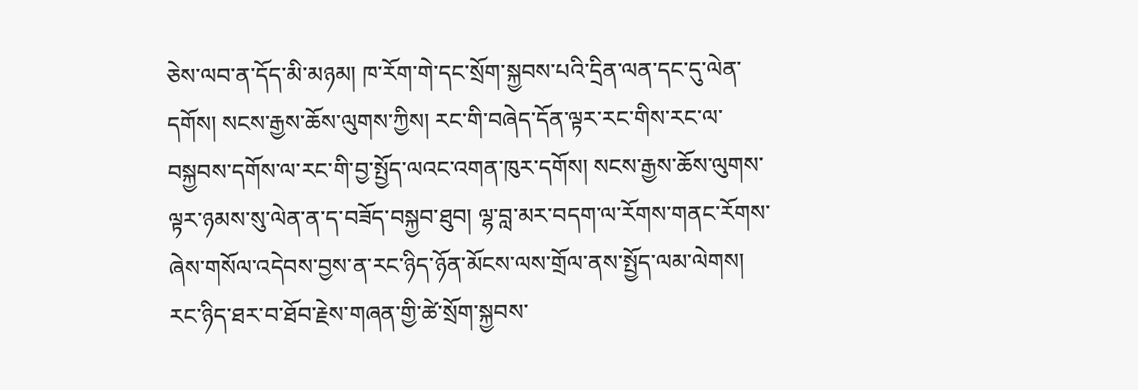ཅེས་ལབ་ན་དོད་མི་མཉམ། ཁ་རོག་གེ་དང་སྲོག་སྐྱབས་པའི་དྲིན་ལན་དང་དུ་ལེན་དགོས། སངས་རྒྱས་ཆོས་ལུགས་ཀྱིས། རང་གི་བཞེད་དོན་ལྟར་རང་གིས་རང་ལ་བསྐྱབས་དགོས་ལ་རང་གི་བྱ་སྤྱོད་ལའང་འགན་ཁུར་དགོས། སངས་རྒྱས་ཆོས་ལུགས་ལྟར་ཉམས་སུ་ལེན་ན་ད་བཟོད་བསྐྱབ་ཐུབ། ལྷ་བླ་མར་བདག་ལ་རོགས་གནང་རོགས་ཞེས་གསོལ་འདེབས་བྱས་ན་རང་ཉིད་ཉོན་མོངས་ལས་གྲོལ་ནས་སྤྱོད་ལམ་ལེགས། རང་ཉིད་ཐར་བ་ཐོབ་རྗེས་གཞན་གྱི་ཚེ་སྲོག་སྐྱབས་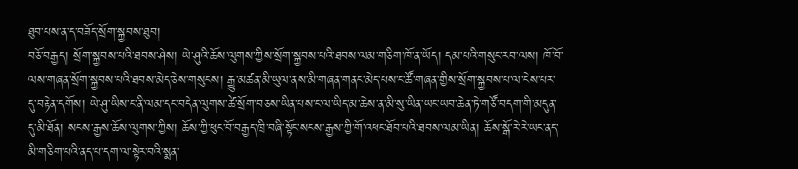ཐུབ་པས་ན་ད་བཟོད་སྲོག་སྐྱབས་ཐུབ།
བཅོ་བརྒྱད། སྲོག་སྐྱབས་པའི་ཐབས་ཤེས། ཡེ་ཤུའི་ཆོས་ལུགས་ཀྱིས་སྲོག་སྐྱབས་པའི་ཐབས་ལམ་གཅིག་ཁོ་ན་ཡོད། དམ་པའི་གསུང་རབ་ལས། ཁོ་བོ་ལས་གཞན་སྲོག་སྐྱབས་པའི་ཐབས་མེད་ཅེས་གསུངས། རྒྱུ་མཚན་མི་ཡུལ་ནས་མི་གཞན་གནང་མེད་པས་ང་ཚོ་གཞན་གྱིས་སྲོག་སྐྱབས་པ་ལ་ངེས་པར་དུ་བརྟེན་དགོས། ཡེ་ཤུ་ཡིས་ང་ནི་ལམ་དང་བདེན་ལུགས་ཚེ་སྲོག་བཅས་ཡིན་པས་ང་ལ་ཡིད་མ་ཆེས་ན་མི་སུ་ཡིན་ཡང་ཡབ་ཆེན་ཏེ་གཙོ་བདག་གི་མདུན་དུ་མི་ཐོན། སངས་རྒྱས་ཆོས་ལུགས་ཀྱིས། ཆོས་ཀྱི་ཕུང་བོ་བརྒྱད་ཁྲི་བཞི་སྟོང་སངས་རྒྱས་ཀྱི་གོ་འཕང་ཐོབ་པའི་ཐབས་ལམ་ཡིན། ཆོས་སྒོ་རེ་རེ་ཡང་ནད་མི་གཅིག་པའི་ནད་པ་དག་ལ་སྟེར་བའི་སྨན་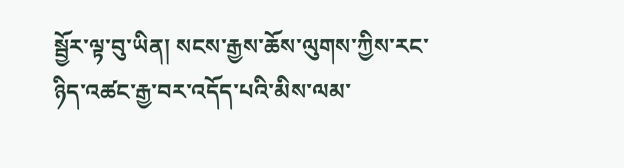སྦྱོར་ལྟ་བུ་ཡིན། སངས་རྒྱས་ཆོས་ལུགས་ཀྱིས་རང་ཉིད་འཚང་རྒྱ་བར་འདོད་པའི་མིས་ལམ་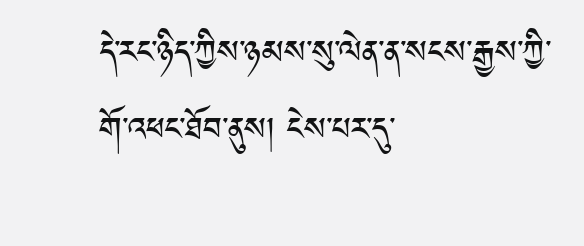དེ་རང་ཉིད་ཀྱིས་ཉམས་སུ་ལེན་ན་སངས་རྒྱས་ཀྱི་གོ་འཕང་ཐོབ་ནུས། ངེས་པར་དུ་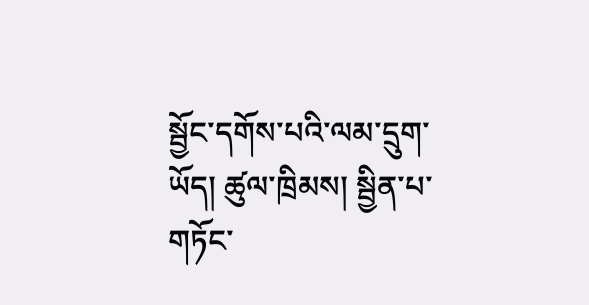སྦྱོང་དགོས་པའི་ལམ་དྲུག་ཡོད། ཚུལ་ཁྲིམས། སྦྱིན་པ་གཏོང་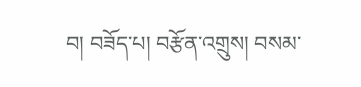བ། བཟོད་པ། བརྩོན་འགྲུས། བསམ་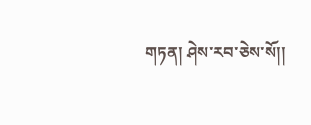གཏན། ཤེས་རབ་ཅེས་སོ།།